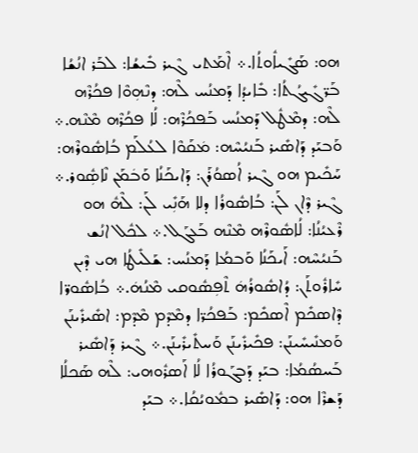ܗܘ: ܣܰܓܺܝܐܽܘܬܳܐ.܀ ܐܶܡܰܬܝ ܓܶܝܪ ܒܺܝܫܳܐ: ܠܒܰܪ ܐܢܳܫܳܐ ܒܰܪ̈ܓܺܝܓܳܬܳܐ: ܒܺܐܝܕܳܐ ܕܰܡܢܳܚ ܠܶܗ: ܕܢܶܗܼܘܶܐ ܦܟܳܪܶܗ ܠܶܗ: ܕܡܶܛܽܠ ܕܰܡܢܳܚ ܒܰܦܟܳܪܶܗ: ܠܳܐ ܦܟܳܪܶܗ ܡܶܢܶܗ.܀ ܘܰܒܝܰܕ ܕܰܐܣܺܝܪ ܒܰܢܝܳܚܶܗ: ܡܿܩܰܘܶܐ ܠܥܳܠܰܡ ܒܳܐܣܽܘܪܶܗ: ܚܰܟܺܝܡ ܗܘ ܓܶܝܪ ܐܳܣܘܳܪܰܢ: ܕܰܐܝܟܰܢܳܐ ܘܰܒܿܡܰܢ ܢܶܐܣܼܽܘܪ.܀ ܓܶܝܪ ܕܶܐܢ ܠܰܢ: ܒܳܐܣܽܘܪܳܐ ܕܠܐ ܗܰܢܼܺܝ ܠܰܢ: ܠܶܗܽ ܗܘ ܪܶܥܝܳܢܳܐ: ܠܳܐܣܽܘܪܶܗ ܡܶܢܶܗ ܒܰܥܓܰܠ.܀ ܠܟܽܠ ܐܢܳܫ ܒܰܢܝܳܚܶܗ: ܐܰܝܟܰܢܳܐ ܘܰܒܡܳܐ ܕܰܡܢܳܚ: ܫܰܠܺܝܛܳܐ ܗܝ ܕܶܝܢ ܚܺܐܪܽܘܬܰܢ: ܕܳܐܣܽܘܪܳܗܿ ܬܶܦܼܣܽܘܩܝ ܡܶܢܳܗܿ.܀ ܒܳܐܣܽܘܪ̈ܐ ܕܶܐܣܟܺܡ ܐܶܣܟܺܡ: ܒܰܦܟܳܪ̈ܐ ܕܡܶܕܶܡ ܡܶܕܶܡ: ܐܣܺܝܪܺܝܢܰܢ ܘܰܡܢܺܝܚܺܝܢܰܢ: ܦܟܺܝܪܺܝܢܰܢ ܘܰܚܬܺܝܪܺܝܢܰܢ.܀ ܓܶܝܪ ܕܰܐܣܺܝܪ ܒܰܚܣܳܡܳܐ: ܒܝܰܕ ܕܰܒܓܰܘܪܳܐ ܠܳܐ ܐܰܣܪܽܘܗܝ: ܠܶܗ ܣܰܟܠܳܐ ܕܰܫܪܶܐ ܗܘ: ܕܰܐܣܺܝܪ ܒܡܽܘܝܳܩܳܐ.܀ ܒܝܰܕ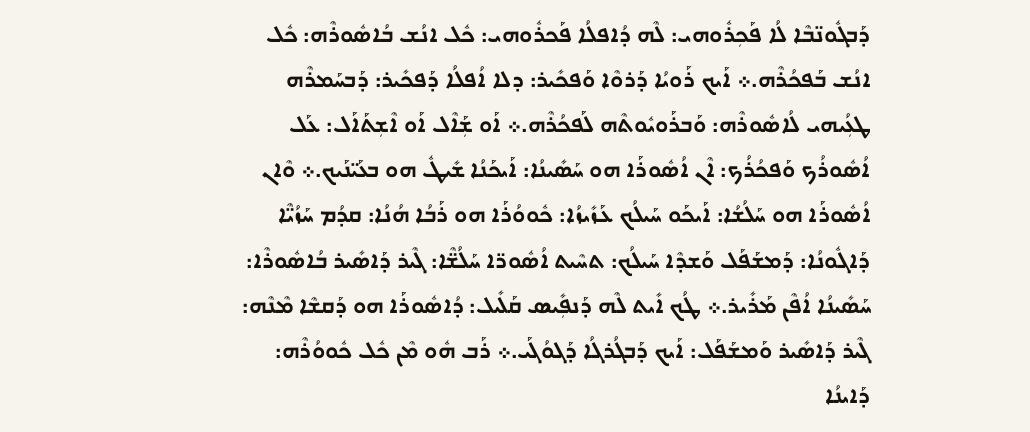ܕܰܒܓܽܘܢ̈ܒܶܐ ܠܳܐ ܦܰܟܼܪܽܘܗܝ: ܠܶܗ ܕܳܐܦܠܳܐ ܦܰܟܪܽܘܗܝ: ܟܽܠ ܐܢܳܫ ܒܳܐܣܽܘܪܶܗ: ܟܽܠ ܐܢܳܫ ܒܰܦܟܳܪܶܗ.܀ ܐܰܝܟ ܪܰܘܝܳܐ ܕܰܪܘܶܐ ܘܰܦܟܺܝܪ: ܕܠܐ ܐܳܦܠܳܐ ܕܰܦܟܺܝܪ: ܕܰܒܚܰܡܪܶܗ ܛܥܼܳܝܗܝ ܠܳܐܣܽܘܪܶܗ: ܘܰܒܪܰܘܝܽܘܬܶܗ ܠܰܦܟܳܪܶܗ.܀ ܐܰܘ ܫܼܰܐܶܠ ܐܰܘ ܐܶܫܼܬܰܐܰܠ: ܥܰܠ ܐܳܣܽܘܪܳܟ ܘܰܦܟܳܪܳܟ: ܐܶܢ ܐܳܣܽܘܪܰܐ ܗܘ ܚܰܣܺܝܢܳܐ: ܐܰܝܟܰܢܳܐ ܫܺܝܛܽ ܗܘ ܒܥܰܝ̈ܢܰܝܟ.܀ ܘܶܐܢ ܐܳܣܽܘܪܰܐ ܗܘ ܚܰܠܳܫܳܐ: ܐܰܝܟܰܘ ܚܰܝܠܳܟ ܥܰܙܺܝܙܳܐ: ܟܽܘܘܳܪܰܐ ܗܘ ܪܰܒܳܐ ܗܳܢܳܐ: ܩܕܳܡ ܚܰܙܳܝ̈ܶܐ ܕܰܐܓܽܘܢܳܐ: ܕܰܡܫܰܦܰܠ ܘܰܫܕܶܐ ܚܰܝܠܳܟ: ܬܚܶܝܬ ܐܳܣܽܘܪ̈ܐ ܚܰܠܳܫ̈ܶܐ: ܓܶܝܪ ܕܰܐܣܺܝܪ ܒܳܐܣܽܘܪܶܐ: ܚܰܣܺܝܢܳܐ ܐܳܦܶܢ ܡܰܪܺܝܪ.܀ ܛܳܟ ܐܺܝܬ ܠܶܗ ܕܰܢܦܼܺܝܣ ܩܰܠܺܝܠ: ܕܳܐܣܽܘܪܰܐ ܗܘ ܕܰܩܫܶܐ ܡܶܢܶܗ: ܓܶܝܪ ܕܰܐܣܺܝܪ ܘܰܡܫܰܦܰܠ: ܐܰܝܟ ܕܰܒܓܳܪܓܳܐ ܕܰܓܘܳܓܰܝ.܀ ܪܰܒ ܗܽܘ ܡܶܢ ܟܽܠ ܟܽܘܘܳܪܶܗ: ܕܰܐܝܢܳܐ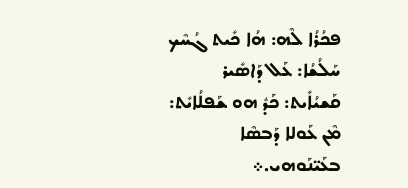ܦܟܳܪܳܐ ܠܶܗ: ܗܳܐ ܟܺܝܬ ܓܳܚܶܟ ܚܰܠܳܫܳܐ: ܥܰܠ ܕܰܐܣܺܝܪ ܩܰܫܝܳܐܺܝܬ: ܟܰܕܽ ܗܘ ܫܰܦܠܳܐܝܺܬ: ܡܶܢ ܥܰܘܠܐ ܕܰܒܣܶܐ ܒܥܰܝ̈ܢܰܘܗܝ.܀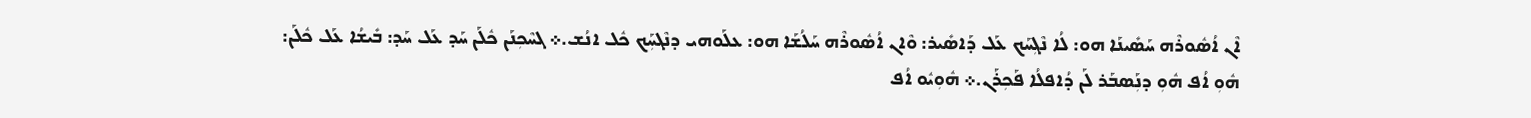ܐܶܢ ܐܳܣܽܘܪܶܗ ܚܰܣܺܝܢܰܐ ܗܘ: ܠܳܐ ܢܶܓܼܚܰܟ ܥܰܠ ܕܰܐܣܺܝܪ: ܘܶܐܢ ܐܳܣܽܘܪܶܗ ܚܰܠܳܫܰܐ ܗܘ: ܥܠܰܘܗܝ ܕܢܶܓܚܼܰܟ ܟܽܠ ܐܢܳܫ.܀ ܓܚܶܟܼܢܰܢ ܟܽܠܰܢ ܚܰܕ ܥܰܠ ܚܰܕ: ܒܺܝܫܳܐ ܥܰܠ ܟܽܠܰܢ: ܗܽܘܼ ܐܳܦ ܗܽܘܼ ܕܢܼܰܣܒܰܪ ܠܰܢ ܕܳܐܦܠܳܐ ܦܰܟܼܪܰܢ.܀ ܗܽܘܼܝܽܘ ܐܳܦ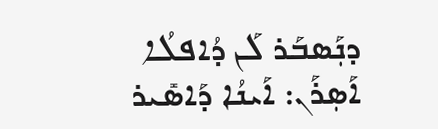ܕܢܼܰܣܒܰܪ ܠܰܢ ܕܳܐܦܠܳܐ ܐܰܣܼܪܰܢ: ܐܰܝܢܳܐ ܕܰܐܣܺܝܪ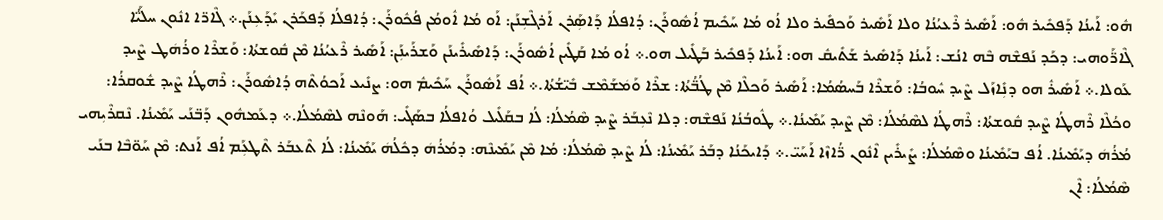ܗܽܘ: ܐܰܝܢܳܐ ܕܰܦܟܺܝܪ ܗܽܘ: ܐܰܣܺܝܪ ܪܶܥܝܳܢܳܐ ܘܠܐ ܐܰܣܺܝܪ ܘܰܟܦܺܝܪ ܘܠܐ ܐܳܘ ܡܳܐ ܚܰܟܺܝܡ ܐܳܣܽܘܪܰܢ: ܕܳܐܦܠܳܐ ܕܰܐܣܼܰܪܢ ܐܰܪܓܶܫܼܢܰܢ: ܐܰܘ ܡܳܐ ܐܽܘܡܳܢ ܦܳܟܽܘܪܰܢ: ܕܳܐܦܠܳܐ ܕܰܦܟܰܪܢ ܝܺܕܰܥܼܢܰܢ.܀ ܓܶܐܪ̈ܐ ܐܢܽܘܢ ܚܠܰܝ̈ܳܐ ܓܶܐܪ̈ܰܘܗܝ: ܕܟܰܕ ܢܰܦܫܶܗ ܒܶܗ ܐܢܳܫ: ܐܰܝܢܳܐ ܕܰܐܣܺܝܪ ܫܰܬܺܝܩܽ ܗܘ: ܐܰܝܢܳܐ ܕܰܦܟܺܝܪ ܒܰܛܺܝܠ ܗܘ.܀ ܐܳܘ ܡܳܐ ܩܰܛܺܝܢ ܐܳܣܽܘܪܰܢ: ܕܰܐܣܺܝܪܺܝܢܰܢ ܘܰܫܪܰܝܢܼܰܢ: ܐܰܣܺܝܪ ܪܶܥܝܳܢܳܐ ܡܶܢ ܩܽܘܫܬܳܐ: ܘܰܫܪܶܐ ܘܪܳܗܿܛ ܨܶܝܕ ܥܰܘܠܐ.܀ ܐܰܣܺܝܪܽ ܗܘ ܕܢܼܺܐܙܰܠ ܨܶܝܕ ܚܽܘܒܳܐ: ܘܰܫܪܶܐ ܒܰܚܣܳܡܳܐ: ܐܰܣܺܝܪ ܘܰܟܠܶܐ ܡܶܢ ܛܳܒ̈ܳܬܳܐ: ܫܪܶܐ ܘܰܡܿܫܰܡܶܫ ܒܺܝ̈ܫܳܬܳܐ.܀ ܐܳܦ ܐܰܣܽܘܪܰܢ ܚܰܟܺܝܡܽ ܗܘ: ܨܢܺܝܥ ܐܰܟܘܳܬܶܗ ܕܳܐܣܽܘܪܰܢ: ܪܶܗܛܳܐ ܨܶܝܕ ܫܽܘܩܪܳܐ: ܘܟܳܠܶܐ ܪܶܗܛܳܐ ܨܶܝܕ ܩܽܘܫܬܳܐ: ܪܶܗܛܳܐ ܠܣܶܡܳܠܳܐ: ܡܶܢ ܨܶܝܕ ܝܰܡܺܝܢܳܐ.܀ ܛܽܘܒܳܢܳܐ ܢܰܦܫܶܗ: ܕܠܐ ܢܶܥܼܒܰܪ ܨܶܝܕ ܣܶܡܳܠܳܐ: ܠܳܐ ܒܩܰܠܺܝܠ ܘܳܐܦܠܳܐ ܒܣܰܓܺܝ: ܗܰܘܢܶܗ ܠܣܶܡܳܠܳܐ.܀ ܕܥܰܡܗܽܘܢ ܕܰܒ̈ܢܰܝ ܝܰܡܺܝܢܳܐ. ܢܶܩܪܶܝܼܗܝ ܡܳܪܳܗܿ ܕܝܰܡܺܝܢܳܐ. ܐܳܦ ܒܝܰܡܺܝܢܳܐ ܘܣܶܡܳܠܳܐ: ܨܺܝܪܺܝܢ ܐܶܢܽܘܢ ܪ̈ܳܐܙܶܐ ܐܰܚܰܝ̈.܀ ܕܰܐܝܟܰܢܳܐ ܕܒܰܪ ܝܰܡܺܝܢܳܐ: ܠܳܐ ܨܶܝܕ ܣܶܡܳܠܳܐ: ܡܳܐ ܡܶܢ ܝܰܡܺܝܢܶܗ: ܕܡܳܪܳܗܿ ܕܟܽܠܳܗܿ ܝܰܡܺܝܢܳܐ: ܠܳܐ ܬܶܥܒܰܪ ܬܶܛܥܼܰܡ ܐܳܦ ܐܰܢܬ: ܡܶܢ ܚܰܘ̈ܒܶܐ ܒܢܰܝ ܣܶܡܳܠܳܐ: ܐܶܢ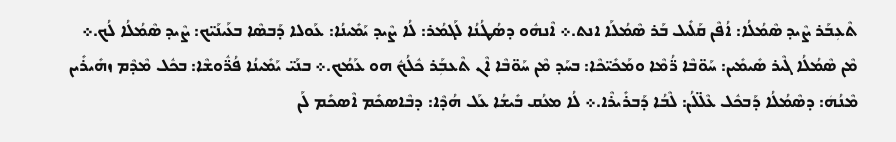ܬܶܥܼܒܰܪ ܨܶܝܕ ܣܶܡܳܠܳܐ: ܐܳܦܶܢ ܩܰܠܺܝܠ ܒܰܪ ܣܶܡܳܠܰܐ ܐܢܬ.܀ ܐܶܢܗܽܘ ܕܣܳܛܳܢܳܐ ܠܰܓܡܳܪ: ܠܳܐ ܨܶܝܕ ܝܰܡܺܝܢܳܐ: ܥܰܘܠܐ ܕܰܒܣܶܐ ܒܥܰܝܢܰܝ̈ܟ: ܨܶܝܕ ܣܶܡܳܠܳܐ ܠܳܟ.܀ ܡܶܢ ܣܶܡܳܠܳܐ ܓܶܝܪ ܣܺܝܡܺܝܢ: ܚܰܘ̈ܒܶܐ ܪ̈ܳܡܶܐ ܘܡܰܟܺܝ̈ܟܶܐ: ܒܚܰܕ ܡܶܢ ܚܰܘ̈ܒܶܐ ܐܶܢ ܬܶܥܒܼܰܪ ܟܽܠܳܟܽ ܗܘ ܥܰܡܳܟ.܀ ܒܢܰܝ̈ ܝܰܡܺܝܢܳܐ ܦܳܪ̈ܽܘܫܶܐ: ܒܟܽܠ ܡܶܕܶܡ ܙܗܺܝܪܺܝܢ ܡܶܢܳܗܿ: ܕܣܶܡܳܠܳܐ ܕܰܒܟܽܠ ܥܶܠ̈ܠܳܢ: ܠܶܒܳܐ ܕܰܒܪܺܝܪܶܐ.܀ ܠܳܐ ܡܥܳܩ ܒܺܝܫܳܐ ܥܰܠ ܗܳܕܶܐ: ܕܒܶܐܣܟܺܡ ܐܶܣܟܺܡ ܠܰܢ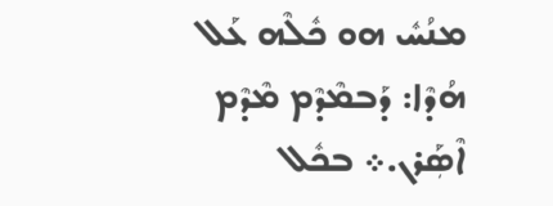ܡܢܳܚܽ ܗܘ ܟܽܠܶܗ ܥܰܠ ܗܳܕܶܐ: ܕܰܒܡܶܕܶܡ ܡܶܕܶܡ ܐܶܣܼܰܪܢ.܀ ܒܟܽܠ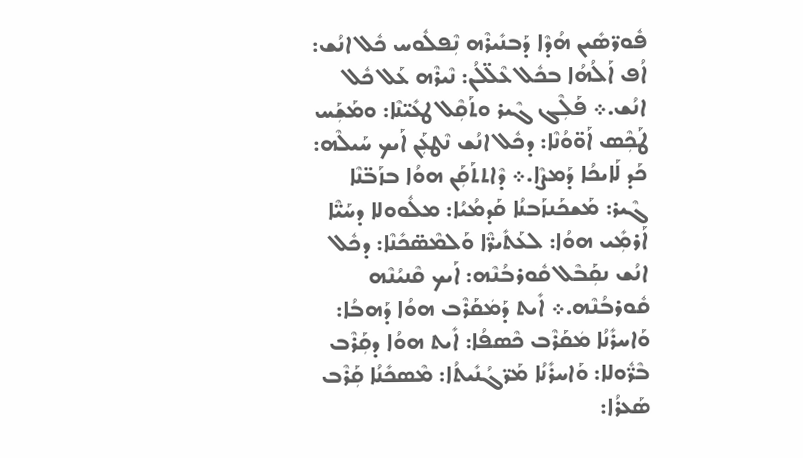ܦܽܘܪ̈ܣܺܝܢ ܗܳܕܶܐ ܕܰܒܢܺܝܪܶܗ ܢܼܶܦܠܽܘܚ ܟܽܠ ܐܢܳܫ: ܐܳܦ ܐܰܠܳܗܳܐ ܒܟܽܠ ܥܶܠ̈ܠܳܢ: ܢܶܝܪܶܗ ܥܰܠ ܟܽܠ ܐܢܳܫ.܀ ܦܰܠܼܶܓ ܓܶܝܪ ܘܬܰܩܼܶܠ ܛܥܺܝ̈ܢܶܐ: ܘܡܰܫܼܰܚ ܛܰܟܼܶܣ ܐܰܘ̈ܘܳܢܶܐ: ܕܟܽܠ ܐܢܳܫ ܢܶܛܥܼܰܢ ܐܰܝܟ ܚܰܝܠܶܗ: ܟܰܕ ܠܰܐܝܟܳܐ ܕܰܡܨܶܐ.܀ ܕܶܐܬܬܰܩܼܰܢ ܗܘܳܐ ܒܙܰܒ̈ܢܶܐ ܓܶܝܪ: ܡܰܫܟܰܢܙܰܒܢܳܐ ܩܰܕܡܳܝܳܐ: ܡܠܽܘܘܠܐ ܕܚܰܝ̈ܶܐ ܐܰܪܡܼܺܝ ܗܘܳܐ: ܠܥܰܬܺܝܪ̈ܶܐ ܘܰܠܡܶܣ̈ܟܺܢܶܐ: ܕܟܽܠ ܐܢܳܫ ܢܩܼܰܒܶܠ ܩܽܘܪܒܳܢܶܗ: ܐܰܝܟ ܩܶܢܝܳܢܶܗ ܩܽܘܪܒܳܢܶܗ.܀ ܐܺܝܬ ܕܰܡܿܩܰܪܶܒ ܗܘܳܐ ܕܰܗܒܳܐ: ܘܰܐܚܪܺܢܳܐ ܡܿܩܰܪܶܒ ܟܶܣܦܳܐ: ܐܺܝܬ ܗܘܳܐ ܕܩܼܰܪܶܒ ܒܶܪ̈ܽܘܠܐ: ܘܰܐܚܪܺܢܳܐ ܡܰܪ̈ܓܳܢܺܝܬܳܐ: ܡܶܣܟܺܢܳܐ ܩܼܰܪܶܒ ܣܰܥܪܳܐ: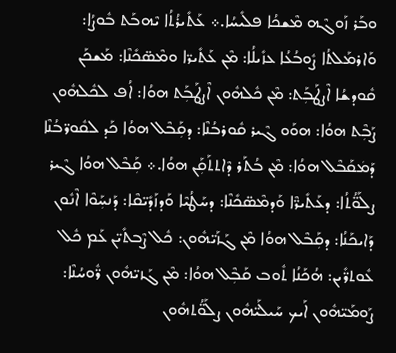ܘܒܰܪ ܙܰܘܓܶܗ ܡܶܫܟܳܐ ܦܠܺܝܚܳܐ.܀ ܥܰܬܺܝܪܳܬܳܐ ܝܶܗܒܰܬ ܒܽܘܨܳܐ: ܘܰܐܪܡܰܠܬܳܐ ܨܽܘܒܳܥܳܐ ܥܙܺܝܠܳܐ: ܡܶܢ ܥܰܬܺܝܪ̈ܐ ܘܡܶܣ̈ܟܺܢܶܐ: ܡܰܫܟܰܢ ܩܽܘܕܫܳܐ ܐܶܨܛܰܒܼܰܬ: ܡܶܢ ܟܽܠܗܽܘܢ ܐܶܨܛܰܒܼܰܬ ܗܘܳܐ: ܐܳܦ ܠܟܽܠܗܽܘܢ ܨܰܒܼܶܬ ܗܘܳܐ: ܗܘܰܘ ܓܶܝܪ ܩܽܘܪܒܳܢܶܐ: ܕܩܼܰܒܶܠ ܗܘܳܐ ܟܰܕ ܠܩܽܘܪ̈ܒܳܢܶܐ ܕܰܡܿܩܰܒܶܠ ܗܘܳܐ: ܡܶܢ ܒܳܬܰܪ ܕܶܐܬܬܰܩܼܰܢ ܗܘܳܐ.܀ ܩܼܰܒܶܠ ܗܘܳܐ ܓܶܝܪ ܨܠܰܘ̈ܳܬܳܐ: ܕܥܰܬܺܝܪ̈ܶܐ ܘܰܕܡܶܣ̈ܟܺܢܶܐ: ܕܚܰܛܳܝܶܐ ܘܰܕܙܰܕܺܝ̈ܩܶܐ: ܕܰܢܚܼܰܘܶܐ ܐܶܢܽܘܢ ܕܰܐܝܟܰܢܳܐ: ܕܩܼܰܒܶܠ ܗܘܳܐ ܡܶܢ ܓܰܙܰܝ̈ܗܽܘܢ: ܟܽܠ ܨܶܒܬܺܝ̈ܢ ܥܰܡ ܟܽܠ ܥܽܘܬܪ̈ܺܝܢ: ܗܳܟܰܢܳܐ ܬܽܘܒ ܩܰܒܼܶܠ ܗܘܳܐ: ܡܶܢ ܓܰܙܝ̈ܗܽܘܢ ܪ̈ܽܘܚܳܢܶܐ: ܨܰܘܡܰܝ̈ܗܽܘܢ ܐܰܝܟ ܚܰܝܠܰܝ̈ܗܽܘܢ ܨܠܰܘ̈ܳܬܗܽܘܢ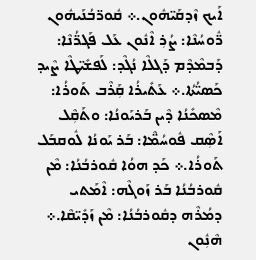ܐܰܝܟ ܙܶܕܩܰܝ̈ܗܽܘܢ.܀ ܩܽܘܪ̈ܒܳܢܰܝܗܽܘܢ ܪ̈ܽܘܚܳܢܶܐ: ܨܳܪܼ ܐܶܢܽܘܢ ܥܰܠ ܦܰܓܪ̈ܳܢܶܐ: ܕܰܒܡܶܕܶܡ ܕܰܓܠܶܐ ܢܳܓܶܕ: ܠܰܦܫܺܝ̈ܛܶܐ ܨܶܝܕ ܟܰܣܝ̈ܳܬܳܐ.܀ ܥܰܬܺܝܪܳܐ ܩܼܰܪܶܒ ܬܰܘܪܳܐ: ܡܶܣܟܺܢܳܐ ܕܶܝܢ ܒܰܪܝܰܘܢܳܐ: ܘܬܰܩܼܶܠ ܐܰܣܼܶܩ ܦܽܘܚܳܡ̈ܶܐ: ܒܰܪ ܝܰܘܢܳܐ ܠܽܘܩܒܰܠ ܬܰܘܪܳܐ.܀ ܟܰܕ ܗܘܳܐ ܩܽܘܪܒܳܢܳܐ: ܡܶܢ ܩܽܘܪܒܳܢܳܐ ܒܰܪ ܙܰܘܓܶܗ: ܐܶܡܰܬܝ ܕܡܳܪܶܗ ܕܩܽܘܪܒܳܢܳܐ: ܡܶܢ ܙܰܕܺܝ̈ܩܶܐ.܀ ܗܶܢܼܽܘܢ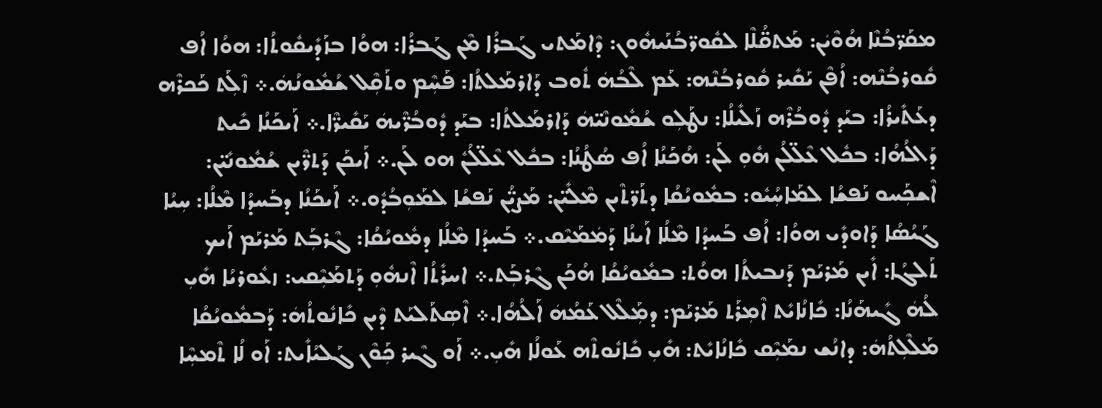ܡܩܰܪ̈ܒܳܢܶܐ ܗܳܘܶܝܿܢ: ܡܰܬܩ̈ܳܠܶܐ ܠܩܽܘܪ̈ܒܳܢܰܝܗܽܘܢ: ܕܶܐܡܰܬܝ ܓܰܒܪܳܐ ܡܶܢ ܓܰܒܪܳܐ: ܗܘܳܐ ܒܙܰܕܺܝܩܽܘܬܳܐ: ܗܘܳܐ ܐܳܦ ܩܽܘܪܒܳܢܶܗ: ܐܳܦܶܢ ܝܰܩܺܝܪ ܩܽܘܪܒܳܢܶܗ: ܥܰܡ ܠܶܒܳܗܿ ܬܽܘܒ ܕܰܐܪܡܰܠܬܳܐ: ܦܰܚܼܶܡ ܘܬܰܩܼܶܠ ܫܳܡܽܘܢܳܗܿ.܀ ܙܶܠܼܰܬ ܟܰܟܪܶܗ ܕܥܰܬܺܝܪܳܐ: ܒܝܰܕ ܕܽܘܒܳܪܶܗ ܙܰܠܺܝܠܳܐ: ܢܛܰܠܼܘ ܫܳܡܽܘܢܶܝ̈ܗܿ ܕܰܐܪܡܰܠܬܳܐ: ܒܝܰܕ ܕܽܘܒܳܪ̈ܶܝܗܿ ܝܰܩܺܝܪ̈ܶܐ.܀ ܐܰܝܟܰܢܳܐ ܟܺܝܬ ܕܰܐܠܳܗܳܐ: ܒܟܽܠ ܥܶܠ̈ܠܳܢ ܗܽܘܼ ܠܰܢ: ܗܳܟܰܢܳܐ ܐܳܦ ܣܳܛܳܢܳܐ: ܒܟܽܠ ܥܶܠ̈ܠܳܢܽ ܗܘ ܠܰܢ.܀ ܐܰܝܟܰܢ ܕܰܬܪ̈ܶܝܢ ܫܳܡܽܘܢܺܝ̈ܢ: ܐܶܫܟܼܰܚܘ ܢܰܦܫܳܐ ܠܡܰܐܚܼܳܝܽܘ: ܒܡܽܘܝܳܩܳܐ ܕܬܰܪ̈ܬܶܝܢ ܡܶܠܺܝ̈ܢ: ܡܰܨܝ̈ܳܢ ܢܰܦܫܳܐ ܠܡܰܘܼܒܳܕܽܘ.܀ ܐܰܝܟܰܢܳܐ ܕܒܰܚܕܳܐ ܡܶܠܳܐ: ܚܼܝܳܐ ܓܰܝܳܣܳܐ ܕܰܐܘܕܺܝ ܗܘܳܐ: ܐܳܦ ܒܰܚܕܳܐ ܡܶܠܳܐ ܐܰܝܢܳܐ ܕܰܡܿܡܰܝܶܩ.܀ ܒܰܚܕܳܐ ܡܶܠܳܐ ܕܡܽܘܝܳܩܳܐ: ܓܶܪܒܼܰܬ ܡܰܪܝܰܡ ܐܰܝܟ ܬܰܠܓܳܐ: ܐܺܝܢ ܡܰܪܝܰܡ ܕܰܢܒܝܬܳܐ ܗܘܳܬ: ܒܡܽܘܝܳܩܳܐ ܗܳܟܰܢ ܓܶܪܒܼܰܬ.܀ ܐܚܪܺܬܳܐ ܐܶܢܗܽܘܼ ܕܰܬܡܰܝܼܶܩܝ: ܙܥܽܘܪܝܳܐ ܗܺܝܼ ܠܳܗܿ ܓܺܝܗܰܢܳܐ: ܟܺܐܢܳܐܝܺܬ ܐܶܡܼܪܰܬ ܡܰܪܝܰܡ: ܕܡܼܰܠܶܠ ܥܰܡܳܗܿ ܐܰܠܳܗܳܐ.܀ ܐܶܣܼܬܰܠܝܰܬ ܕܶܝܢ ܟܺܐܢܽܘܬܳܗܿ: ܕܰܒܡܽܘܝܳܩܳܐ ܡܰܠܶܠܼܬܳܗܿ: ܕܐܢܳܫ ܢܡܰܝܼܶܩ ܟܺܐܢܳܐܝܺܬ: ܗܺܝܼ ܟܺܐܢܽܘܬܶܗ ܥܰܘܠܳܐ ܗܺܝܼ.܀ ܐܰܘ ܓܶܝܪ ܟܼܰܘܶܢ ܓܰܠܝܳܐܺܝܬ: ܐܰܘ ܠܳܐ ܬܶܡܚܼܶܐ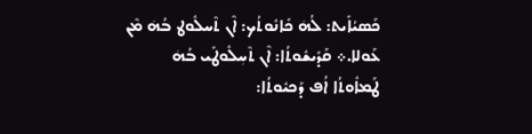ܟܰܣܝܳܐܺܝܬ: ܠܳܗܿ ܟܺܐܢܽܘܬܳܟ: ܐܶܢ ܬܶܚܠܽܘܛ ܒܳܗܿ ܡܶܢ ܥܰܘܠܐ.܀ ܩܰܕܺܝܫܽܘܬܳܐ: ܐܶܢ ܬܶܚܼܠܽܘܛܺܝ ܒܳܗܿ ܛܰܡܐܽܘܬܳܐ ܐܳܦ ܕܰܟܝܽܘܬܳܐ: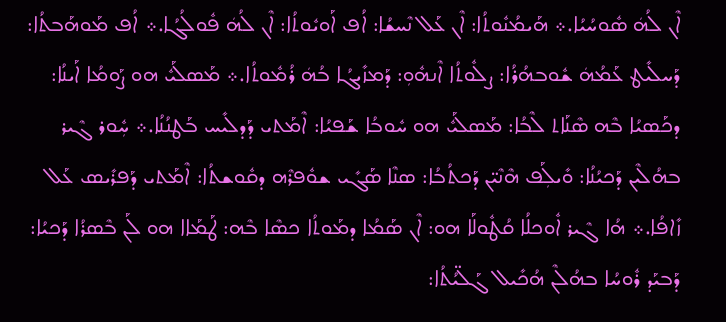ܐܶܢ ܠܳܗܿ ܣܽܘܚܳܝܳܐ.܀ ܗܰܝܡܳܢܽܘܬܳܐ: ܐܶܢ ܥܰܠ ܢܶܚܫܳܐ: ܐܳܦ ܐܰܘܝܽܘܬܳܐ: ܐܶܢ ܠܳܗܿ ܦܽܘܠܳܓܳܐ.܀ ܐܳܦ ܡܰܘܗܰܒܬܳܐ: ܕܰܚܠܺܝܛ ܥܰܡܳܗܿ ܫܽܘܒܗܳܪܳܐ: ܨܠܽܘܬܳܐ ܐܶܢܗܽܘܼ: ܕܰܡܙܺܝܓܳܐ ܒܳܗܿ ܪܳܡܽܘܬܳܐ.܀ ܡܰܣܠܰܝܽ ܗܘ ܨܰܘܡܳܐ ܐܰܝܢܳܐ: ܕܟܰܣܝܳܐ ܒܶܗ ܣܶܢܰܐܬ ܠܶܒܳܐ: ܡܰܣܠܰܝܽ ܗܘ ܚܽܘܒܳܐ ܫܰܦܝܳܐ: ܐܶܡܰܬܝ ܕܰܕܠܺܝܚ ܒܰܛܢܳܢܳܐ.܀ ܚܼܽܘܪ ܓܶܝܪ ܒܗܳܠܶܝܢ ܕܰܟܝܳܢܳܐ: ܘܺܝܠܼܰܦ ܗܶܢܶܝ̈ܢ ܕܰܟܬܳܒܳܐ: ܣܢܶܐ ܣܰܓܺܝ ܫܘܽܦܪܶܗ ܕܩܽܘܫܬܳܐ: ܐܶܡܰܬܝ ܕܰܦܪܺܝܣ ܥܰܠ ܙܺܐܦܳܐ.܀ ܗܳܐ ܓܶܝܪ ܐܽܘܟܠܳܐ ܩܳܛܽܘܠܰܐ ܗܘ: ܐܶܢ ܣܰܡܳܐ ܕܡܰܘܬܳܐ ܟܣܶܐ ܒܶܗ: ܛܰܡܰܐܐ ܗܘ ܠܰܢ ܒܶܣܪܳܐ ܕܰܟܝܳܐ: ܕܰܒܝܰܕ ܪܽܘܚܳܐ ܒܗܳܠܶܢ ܗܳܟܺܝܠ ܓܰܠ̈ܝܳܬܳܐ: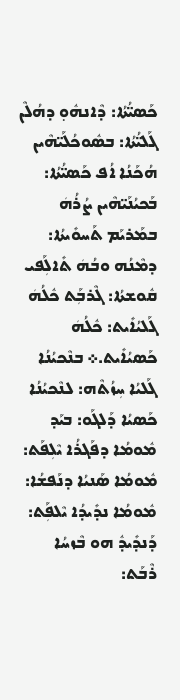ܟܰܣܝ̈ܳܬܳܐ: ܕܶܐܢܗܽܘ݂ ܕܗܳܠܶܢ ܓܰܠܝ̈ܳܬܳܐ: ܒܣܽܘܟܳܠܰܝ̈ܗܶܝܢ ܗܳܟܰܢܳܐ ܐܳܦ ܟܰܣܝ̈ܳܬܳܐ: ܒܰܟܝܳܢܰܝ̈ܗܶܝܢ ܨܳܪܳܗܿ ܒܡܰܪܝܰܡ ܬܰܚܘܺܝܬܳܐ: ܕܡܶܢܳܗ ܘܒܳܗܿ ܬܺܐܠܼܰܦܝ ܩܽܘܫܬܳܐ: ܓܶܪܒܼܰܬ ܟܽܠܳܗܿ ܓܰܠܝܳܐܺܝܬ: ܟܽܠܳܗܿ ܟܰܣܝܳܐܺܝܬ.܀ ܒܢܶܟܝܳܢܳܐ ܓܰܠܝܳܐ ܚܼܙܳܬܶܗ: ܠܢܶܟܝܳܢܳܐ ܟܰܣܝܳܐ ܕܰܠܓܰܘ: ܒܝܰܕ ܡܽܘܡܳܐ ܕܦܰܓܪܳܐ ܝܶܠܼܦܰܬ: ܡܽܘܡܳܐ ܣܰܢܝܳܐ ܕܢܰܦܫܳܐ: ܡܽܘܡܳܐ ܢܕܺܝܕܳܐ ܝܶܠܦܼܰܬ: ܕܰܢܕܺܝܕܽ ܗܘ ܒܶܙܚܳܐ ܪܶܒܰܬ: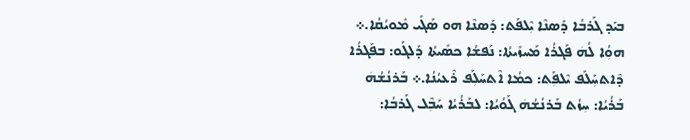ܒܝܰܕ ܓܰܪܒܳܐ ܕܰܣܢܶܐ ܝܼܶܠܦܰܬ: ܕܰܣܢܶܐ ܗܘ ܣܰܓܺܝ ܡܽܘܝܳܩܳܐ.܀ ܗܘܼܳܐ ܠܳܗܿ ܦܰܓܪܳܐ ܡܰܚܙܺܝܬܳܐ: ܢܰܦܫܳܐ ܟܣܺܝܬܳܐ ܕܰܠܓܰܘ: ܒܦܰܓܪܳܐ ܕܶܐܬܚܼܰܠܰܦ ܝܶܠܦܼܰܬ: ܟܡܳܐ ܐܶܬܚܰܠܼܰܦ ܪܶܥܝܳܢܳܐ.܀ ܒܰܪܢܳܫܳܗܿ ܒܰܪܳܝܳܐ: ܚܼܙܳܬ ܒܰܪܢܳܫܳܗܿ ܓܰܘܳܝܳܐ: ܠܒܰܪܳܝܳܐ ܚܰܒܼܶܠ ܓܰܪܒܳܐ: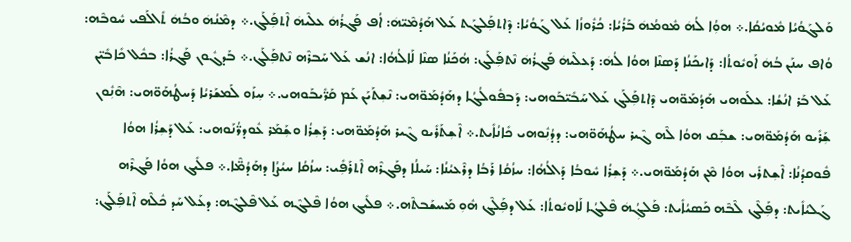ܘܰܠܓܰܘܳܝܳܐ ܡܽܘܝܳܩܳܐ.܀ ܗܘܼܳܐ ܠܳܗܿ ܡܽܘܡܳܗܿ ܒܰܪܳܝܳܐ: ܟܳܪܽܘܙܳܐ ܥܰܠ ܓܰܘܳܝܳܐ: ܕܶܐܬܦܼܰܠܓܰܬ ܥܰܠ ܗܰܕܳܡܶܝ̈ܗܿ: ܐܳܦ ܦܰܓܪܳܗܿ ܥܠܶܝܗܿ ܐܶܬܦܼܰܠܰܓ.܀ ܕܡܶܢܳܗܿ ܘܒܳܗܿ ܬܺܐܠܰܦܝ ܚܽܘܒܶܗ: ܘܳܐܦ ܚܢܰܢ ܒܳܗܿ ܐܰܘܝܽܘܬܳܐ: ܕܰܐܝܟܰܢܳܐ ܕܰܣܢܶܐ ܗܘܳܐ ܠܳܗܿ: ܕܰܥܠܶܝܗܿ ܦܰܓܪܳܗܿ ܢܶܬܦܼܰܠܰܓ: ܗܳܟܰܢܳܐ ܣܢܶܐ ܠܰܐܠܳܗܳܐ: ܐܢܳܫ ܥܰܠ ܚܰܒܪܶܗ ܢܶܬܦܼܰܠܰܓ.܀ ܒܰܕܓܽܘܢ ܦܰܓܪܳܐ: ܒܟܽܠ ܟܺܐܒܺܝ̈ܢ ܥܰܠ ܒܰܪ ܐܢܳܫܳܐ: ܥܠܰܘܗܝ ܗܰܕܳܡܰܘ̈ܗܝ ܕܶܐܬܦܼܰܠܰܓ ܥܰܠ ܚܰܒܺܝ̈ܒܰܘܗܝ: ܕܰܒܦܽܘܠܳܓܳܐ ܕܗܰܕܳܡܰܘ̈ܗܝ: ܢܶܫܼܬܰܝܰܢ ܥܰܡ ܩܰܪ̈ܺܝܒܰܘܗܝ.܀ ܚܼܙܰܘ ܠܰܡܫܰܪܝܳܐ ܕܰܚܛܳܗܰܘ̈ܗܝ: ܗܶܢܼܽܘܢ ܫܼܰܪܺܝܘ ܗܰܕܳܡܰܘ̈ܗܝ: ܫܒܼܰܩ ܗܘܳܐ ܠܶܗ ܓܶܝܪ ܚܛܳܗܰܘ̈ܗܝ: ܕܕܳܢܼܽܘܗܝ ܟܺܐܢܳܐܺܝܬ.܀ ܐܶܫܼܬܰܪܺܝܘ ܓܶܝܪ ܗܰܕܳܡܰܘ̈ܗܝ: ܕܰܫܼܪܳܐ ܘܫܼܰܡܰܪ ܥܽܘܕܪ̈ܳܢܰܘܗܝ: ܥܰܠ ܕܰܫܼܪܳܐ ܗܘܳܐ ܦܽܘܩܕܳܢܳܐ: ܐܶܫܼܬܪܺܝ ܗܘܳܐ ܡܶܢ ܗܰܕܳܡܰܘ̈ܗܝ.܀ ܕܰܫܼܪܳܐ ܚܽܘܒܳܐ ܕܰܐܠܳܗܳܐ: ܚܙܳܩܳܐ ܪܰܒܳܐ ܕܪܶܥܝܳܢܳܐ: ܚܰܝܠܳܐ ܕܦܰܓܪܶܗ ܐܶܬܪܰܦܼܺܝ: ܚܙܳܩܳܐ ܚܝܳܨܳܐ ܕܗܰܕܳܡ̈ܶܐ.܀ ܦܠܺܝܓ ܗܘܳܐ ܦܰܓܪܶܗ ܓܰܠܝܳܐܺܝܬ: ܕܦܼܰܠܶܓ ܠܶܒܶܗ ܟܰܣܝܳܐܺܝܬ: ܦܰܠܓܼܳܗܿ ܦܶܠܓܳܐ ܠܰܐܘܝܽܘܬܳܐ: ܥܰܠ ܕܦܼܰܠܶܓ ܗܽܘܼ ܡܰܚܫܰܒܬܶܗ.܀ ܦܠܺܝܓ ܗܘܳܐ ܦܶܠܓܶܗ ܥܰܠ ܦܶܠܓܶܗ: ܕܥܰܠ ܚܰܕ ܟܽܠܶܗ ܐܶܬܦܼܰܠܰܓ: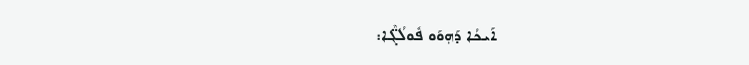ܐܰܝܟܳܐ ܕܰܗܼܘܰܘ ܦܽܘܠܳܓ̈ܶܐ: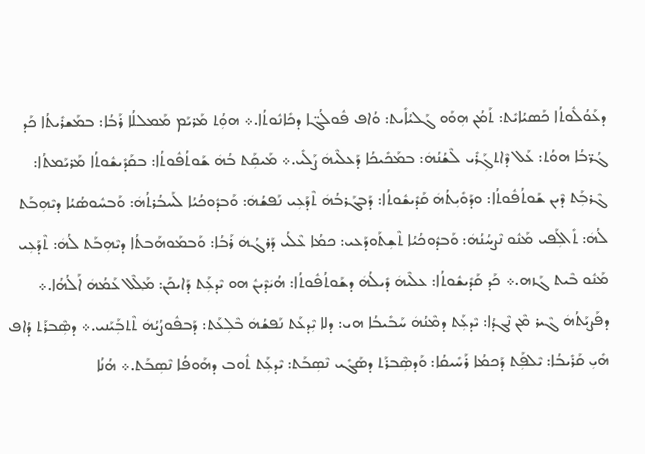ܕܥܰܘܳܠܽܘܬܳܐ ܟܰܣܝܳܐܝܺܬ: ܬܰܡܳܢ ܗܼܘܰܘ ܓܰܠܝܳܐܺܝܬ: ܘܳܐܦ ܦܽܘܠܳܓ̈ܐ ܕܟܺܐܢܽܘܬܳܐ.܀ ܗܘܼܳܬ ܡܰܪܝܰܡ ܡܰܡܠܠܳܐ ܪܰܒܳܐ: ܒܡܰܫܪܺܝܬܳܐ ܟܰܕ ܓܳܪ̈ܒܳܐ ܗܘܳܬ: ܥܰܠ ܕܶܐܬܓܼܰܪܺܝ ܠܶܫܳܢܳܗܿ: ܒܡܰܟܺܝܟܳܐ ܕܰܥܠܶܝܗܿ ܨܰܠܺܝ.܀ ܡܰܝܩܼܰܬ ܒܳܗܿ ܫܰܘܬܳܦܽܘܬܳܐ: ܒܩܰܕܺܝܫܽܘܬܳܐ ܡܰܪܝܰܡܬܳܐ: ܓܶܪܒܼܰܬ ܕܶܝܢ ܫܰܘܬܳܦܽܘܬܳܐ: ܘܕܰܘܺܝܼܬܳܗܿ ܩܰܕܺܝܫܽܘܬܳܐ: ܕܰܒܓܰܪܒܳܗܿ ܬܶܕܰܥܼܝ ܢܰܦܫܳܗܿ: ܘܰܒܕܽܘܟܳܝܳܐ ܠܰܚܒܳܪܬܳܗܿ: ܘܰܒܚܽܘܣܳܝܳܐ ܕܝܶܗܼܒܰܬ ܠܳܗܿ: ܬܺܐܠܼܰܦܝ ܡܰܢܽܘ ܢܶܨܚܳܢܳܗܿ: ܘܰܒܕܽܘܟܳܝܳܐ ܬܶܫܼܬܰܘܕܰܥܝ: ܟܡܳܐ ܥܶܠܳܝ ܕܰܪܓܳܗܿ ܪܰܒܳܐ: ܘܰܒܡܰܘܗܰܒܬܳܐ ܕܝܶܗܼܒܰܬ ܠܳܗܿ: ܬܶܕܰܥܼܝ ܡܰܢܽܘ ܒܶܝܬ ܓܰܙܗ.܀ ܟܰܕ ܩܰܕܺܝܫܽܘܬܳܐ: ܥܠܶܝܗܿ ܕܺܝܠܳܗܿ ܕܫܰܘܬܳܦܽܘܬܳܐ: ܗܳܝܿܕܶܝܢܽ ܗܘ ܝܶܕܥܼܰܬ ܕܰܐܝܟܰܢ: ܡ݂ܰܠܶܠ ܥܰܡܳܗܿ ܐܰܠܳܗܳܐ.܀ ܕܦܰܨܝܼܰܬܳܗܿ ܓܶܝܪ ܡܶܢ ܢܶܓܕܳܐ: ܝܶܕܥܼܰܬ ܕܡܶܢܳܗܿ ܚܰܒܺܝܒܳܐ ܗܝ: ܕܠܐ ܝܼܶܕܥܰܬ ܢܰܦܫܳܗܿ ܒܶܠܼܥܰܬ: ܕܰܒܦܽܘܨܳܝܳܗܿ ܬܶܬܒܼܰܝܰܢܝ.܀ ܕܣܼܶܒܪܰܬ ܕܳܐܦ ܗܺܝܼ ܩܰܪܺܝܒܳܐ: ܝܶܠܦܼܰܬ ܕܰܟܡܳܐ ܪܰܚܺܝܩܳܐ: ܘܰܕܣܼܶܒܪܰܬ ܕܣܰܓܺܝ ܢܶܣܼܒܰܬ: ܝܶܕܥܼܰܬ ܬܽܘܒ ܕܗܰܘܦܳܐ ܢܶܣܼܒܰܬ.܀ ܗܳܢܳܐ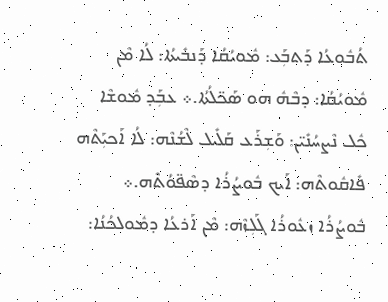ܬܳܒܽܘܥܳܐ ܕܰܬܒܼܰܥ: ܡܽܘܝܳܩܳܐ ܕܰܢܒܺܝܬܳܐ: ܠܳܐ ܡܶܢ ܡܽܘܝܳܩܳܐ: ܕܒܶܗܽ ܗܘ ܣܰܟ̈ܠܳܬܳܐ.܀ ܥܒܼܰܕ ܡܽܘܫܶܐ ܟܽܠ ܢܶܨܚܳܢܺܝ̈ܢ: ܘܰܫܼܪܰܥ ܩܰܠܺܝܠ ܠܶܫܳܢܶܗ: ܠܳܐ ܐܰܟܝܼܰܬܶܗ ܦܺܐܩܽܘܬܶܗ: ܐܰܝܟ ܒܽܘܨܳܪܳܐ ܕܣܶܦ̈ܘܳܬܶܗ.܀ ܒܽܘܨܳܪܳܐ ܙܥܽܘܪܳܐ ܓܰܠܼܙܶܗ: ܡܶܢ ܐܰܪܥܳܐ ܕܡܽܘܠܟܳܢܳܐ: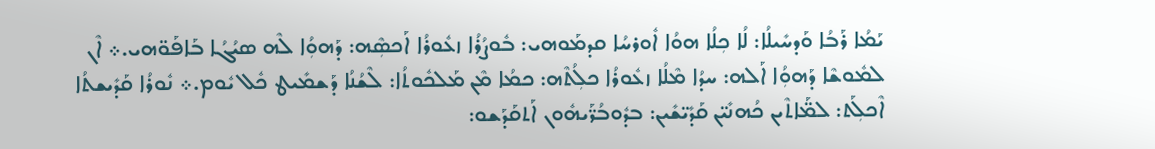ܝܰܡܳܐ ܪܰܒܳܐ ܘܰܕܚܺܝܠܳܐ: ܠܳܐ ܟܼܠܳܐ ܗܘܳܐ ܐܽܘܪܚܳܐ ܩܕܡܰܘܗܝ: ܒܽܘܨܳܪܳܐ ܙܥܽܘܪܳܐ ܐܰܟܣܼܶܗ: ܕܰܗܘܼܳܐ ܠܶܗ ܣܝܳܓܳܐ ܒܰܐܦܰܘ̈ܗܝ.܀ ܐܶܢ ܠܡܽܘܫܶܐ ܕܰܗܘܼܳܐ ܐܰܠܗ: ܚܕܳܐ ܡܶܠܳܐ ܙܥܽܘܪܳܐ ܟܠܼܳܬܶܗ: ܟܡܳܐ ܡܶܢ ܡܰܠܟܽܘܬܳܐ: ܠܶܫܳܢܳܐ ܕܰܫܡܺܝܛ ܟܽܠ ܝܽܘܡ.܀ ܢܽܘܪܳܐ ܩܰܕܺܝܫܬܳܐ ܐܶܟܠܼܰܬ: ܠܡ̈ܰܐܬܶܝܢ ܟܳܗܢܺܝ̈ܢ ܩܰܕܺܝ̈ܫܺܝܢ: ܒܕܽܘܒܳܪ̈ܰܝܗܽܘܢ ܐܰܬܩܰܕܰܫܘ: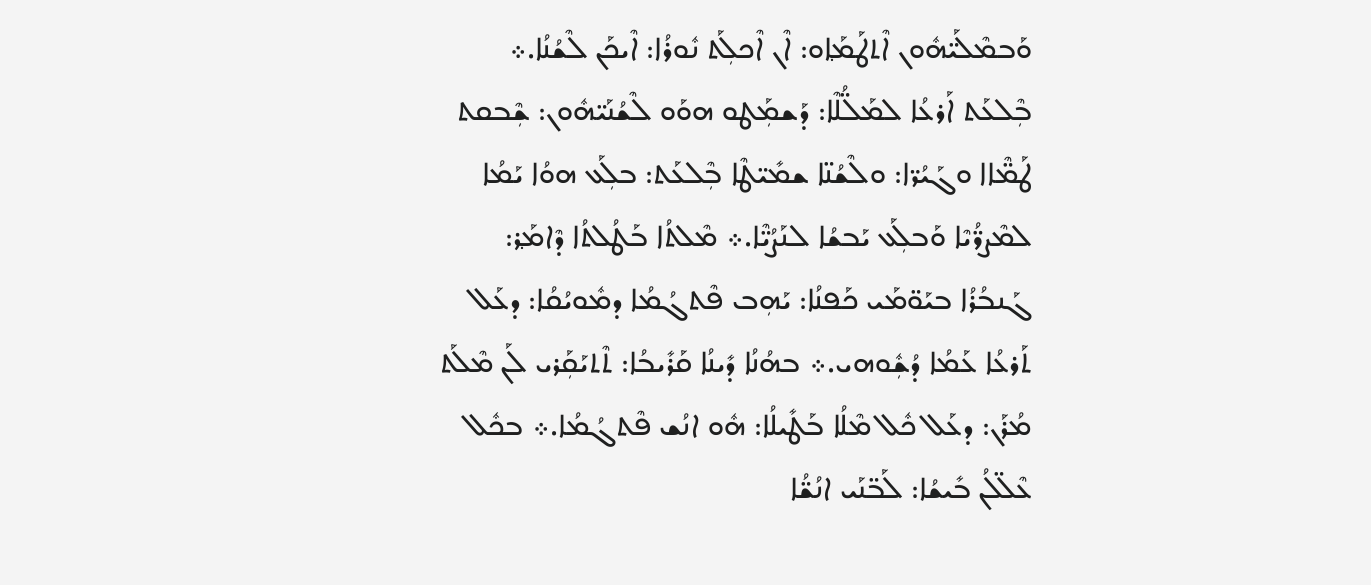ܘܰܒܡܶܠܰܝ̈ܗܽܘܢ ܐܶܬܛܰܡ݂ܰܐܘ: ܐܶܢ ܐܶܟܠܼܰܬ ܢܽܘܪܳܐ: ܐܶܝܟܰܢ ܠܶܫܳܢܳܐ.܀ ܒܼܶܠܥܰܬ ܐܰܪܥܳܐ ܠܡܰܠ̈ܳܠܶܐ: ܕܰܫܡܼܰܛܘ ܗܘܰܘ ܠܶܫܳܢܰܝ̈ܗܽܘܢ: ܫܼܶܒܩܬ ܛܰܡ̈ܶܐܐ ܘܓܰܝܳܪ̈ܐ: ܘܠܶܫܳܢ̈ܐ ܫܡܺܝ̈ܛܶܐ ܒܼܶܠܥܰܬ: ܒܠܼܰܥ ܗܘܳܐ ܝܰܡܳܐ ܠܡܶܨܪ̈ܳܝܶܐ ܘܰܒܠܼܰܥ ܝܰܒܫܳܐ ܠܢܰܨܳܝ̈ܶܐ.܀ ܡܶܠܬܳܐ ܒܰܛܳܠܬܳܐ ܕܶܐܡ݂ܰܪ: ܓܰܢܒܳܪܳܐ ܒܝܰܘ̈ܡܰܝ ܟܰܦܢܳܐ: ܝܰܗܼܒ ܦܶܬܓܳܡܳܐ ܕܡܽܘܝܳܩܳܐ: ܕܥܰܠ ܬܰܪܥܳܐ ܥܰܡܳܐ ܕܳܫܼܽܘܗܝ.܀ ܒܗܳܢܳܐ ܕܺܝܢܳܐ ܩܰܪܺܝܒܳܐ: ܬܶܬܝܰܩܼܰܪܝ ܠܰܢ ܡܶܠܰܬ ܡܳܪܰܢ: ܕܥܰܠ ܟܽܠ ܡܶܠܳܐ ܒܰܛܺܝܠܳܐ: ܗܽܘ ܐܢܳܫ ܦܶܬܓܳܡܳܐ.܀ ܒܟܽܠ ܥܶܠ̈ܠܳܢ ܒܺܝܫܳܐ: ܠܰܒ̈ܢܰܝ ܐܢܳܫ̈ܳܐ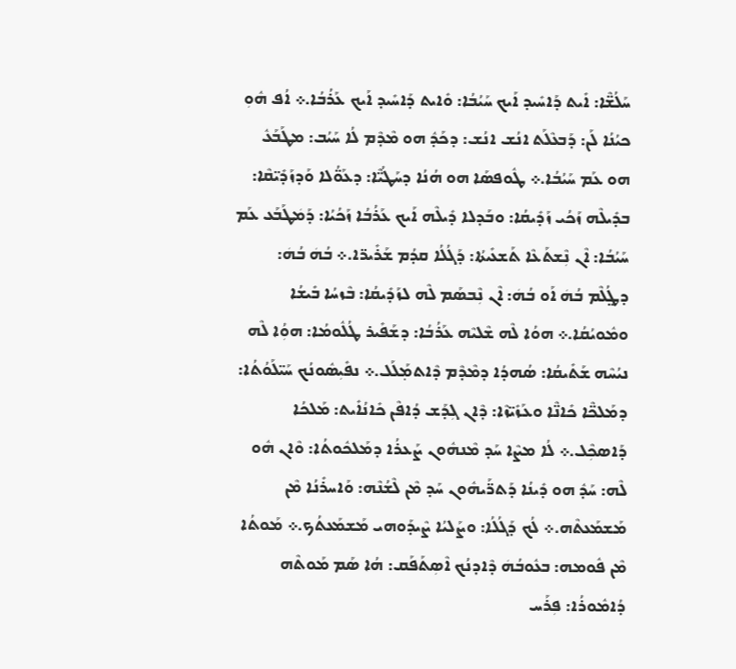ܚܰܠܳܫ̈ܶܐ: ܐܺܝܬ ܕܰܐܚܺܝܕ ܐܰܝܟ ܚܰܝܳܒܳܐ: ܘܺܐܝܬ ܕܰܐܚܺܝܕ ܐܰܝܟ ܥܰܪܳܒܳܐ.܀ ܐܳܦ ܗܽܘܼ ܟܝܳܢܳܐ ܠܰܢ: ܕܰܒܥܶܠܰܬ ܐܢܳܫ ܐܢܳܫ: ܕܟܰܕܽ ܗܘ ܡܶܕܶܡ ܠܳܐ ܚܰܝܳܒ: ܡܛܰܒܰܥܽ ܗܘ ܥܰܡ ܚܰܝܳܒܳܐ.܀ ܛܽܘܦܣܰܐ ܗܘ ܗܳܢܳܐ ܕܚܰܛܳܝ̈ܶܐ: ܕܥܰܘ̈ܳܠܐ ܘܰܕܙܰܕܺܝ̈ܩܶܐ: ܒܕܺܝܠܶܗ ܙܰܟܳܝ ܙܰܕܺܝܩܳܐ: ܘܒܰܕܠܐ ܕܺܝܠܶܗ ܐܰܝܟ ܥܰܪܳܒܳܐ ܙܰܟܳܝܳܐ: ܕܰܡܿܛܰܒܰܥ ܥܰܡ ܚܰܝܳܒܳܐ: ܐܶܢ ܢܼܶܫܬܰܥܶܐ ܬܰܫܥܺܝܬܳܐ: ܕܰܓܳܠܳܐ ܩܕܳܡ ܫܰܪܺܝܪ̈ܐ.܀ ܒܳܗܿ ܒܳܗܿ: ܕܛ݀ܳܠܶܡ ܒܳܗܿ ܐܰܘ ܒܳܗܿ: ܐܶܢ ܢܼܶܒܣܰܡ ܠܶܗ ܠܙܰܕܺܝܩܳܐ: ܒܶܙܚܳܐ ܒܺܝܫܳܐ ܘܡܽܘܝܳܩܳܐ.܀ ܗܘܳܐ ܠܶܗ ܫܶܠܝܶܗ ܥܰܪܳܒܳܐ: ܕܫܰܦܺܝܪ ܛܳܠܽܘܡܳܐ: ܗܘܼܳܐ ܠܶܗ ܢܝܳܚܶܗ ܫܰܬܺܝܩܳܐ: ܣܳܗܕܳܐ ܕܡܶܕܶܡ ܕܶܐܬܡ݂ܰܠܰܠ.܀ ܢܦܺܝܼܣܽܘܢܳܟ ܚܰܝ̈ܠܰܘܳܬܳܐ: ܕܡܰܠܟ̈ܶܐ ܟܺܐܢ̈ܶܐ ܘܥܰܙܺܝ̈ܙܶܐ: ܕܶܐܢ ܓܼܕܰܫ ܕܳܐܦܶܢ ܟܺܐܢܳܐܺܝܬ: ܡܰܠܟܳܐ ܕܰܐܣܟܼܶܠ.܀ ܠܳܐ ܡܨܶܐ ܚܰܕ ܡܶܢܗܽܘܢ ܨܰܥܪܳܐ ܕܡܰܠܟܽܘܬܳܐ: ܘܶܐܢ ܗܽܘ ܠܶܗ: ܚܰܕܽ ܗܘ ܕܺܝܢܳܐ ܕܰܬܪ̈ܰܝܗܽܘܢ ܚܰܕ ܡܶܢ ܠܶܫܳܢܶܗ: ܘܰܐܚܪܺܢܳܐ ܡܶܢ ܡܰܫܡܰܥܬܶܗ.܀ ܠܳܟ ܕܰܓܳܠܳܐ: ܘܨܰܠܝܳܐ ܨܶܝܕܰܘܗܝ ܡܰܫܡܰܥܬܳܟ.܀ ܡܰܘܬܳܐ ܡܶܢ ܦܽܘܡܗ: ܒܥܽܘܒܳܗܿ ܕܶܐܕܢܳܟ ܐܶܣܼܬܰܦܰܩ: ܗܳܐ ܣܰܡ ܡܰܘܬܶܗ ܕܳܐܡܽܘܪܳܐ: ܦܼܪܰܚ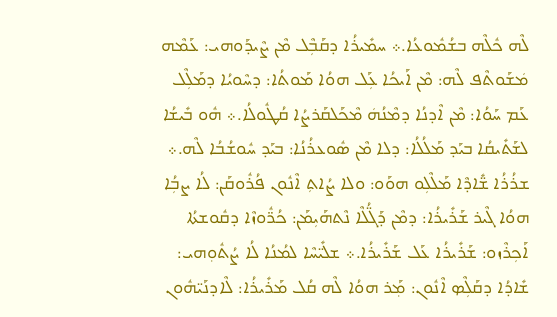ܠܶܗ ܟܽܠܶܗ ܒܫܳܡܽܘܥܳܐ.܀ ܚܡܺܝܪܳܐ ܕܩܰܒܼܶܠ ܡܶܢ ܨܶܝܕܰܘܗܝ: ܥܰܡܶܗ ܡܿܫܰܘܬܶܦ ܠܶܗ: ܡܶܢ ܐܰܝܟܳܐ ܥܼܰܠ ܗܘܳܐ ܡܰܘܬܳܐ: ܕܚܶܘܝܳܐ ܕܡܰܠܼܶܠ ܥܰܡ ܚܰܘܳܐ: ܡܶܢ ܐܶܕܢܳܐ ܕܡܶܢܳܗܿ ܡܶܟܰܠܩܰܪܨܳܐ ܩܳܛܽܘܠܳܐ.܀ ܗܽܘ ܒܺܝܫܳܐ ܠܫܰܬܺܝܩܳܐ ܒܝܰܕ ܡܰܠܳܠܳܐ: ܕܠܐ ܡܶܢ ܣܽܘܥܪܳܢܳܐ: ܒܝܰܕ ܚܽܘܫܳܒܳܐ ܠܶܗ.܀ ܫܪܳܪܳܐ ܫ̈ܺܐܕܶܐ ܡܰܠܶܠܼܘ ܗܘܰܘ: ܘܠܐ ܨܳܐܬܼ ܐܶܢܽܘܢ ܦܳܪܽܘܩܰܢ: ܠܳܐ ܨܒܼܳܐ ܗܘܳܐ ܓܶܝܪ ܫܰܪܺܝܪܳܐ: ܕܡܶܢ ܕܰܓ̈ܳܠܶܐ ܢܶܬܗܰܝܼܡܰܢ: ܟܳܪ̈ܽܘܙܶܐ ܕܩܽܘܫܬܳܐ ܐܰܟܼܪܶܙܘ: ܫܰܪܺܝܪܳܐ ܥܰܠ ܫܰܪܺܝܪܳܐ.܀ ܫܠܺܝ̈ܚܶܐ ܠܡܳܢܳܐ ܠܳܐ ܨܳܬܽܘ݂ܗܝ: ܫܺܐܕܳܐ ܕܩܰܠܼܶܤ ܐܶܢܽܘܢ: ܡ݂ܰܪ ܗܘܳܐ ܠܶܗ ܩܳܠ ܡܰܪܺܝܪܳܐ: ܠܶܐܕܢܰܝ̈ܗܽܘܢ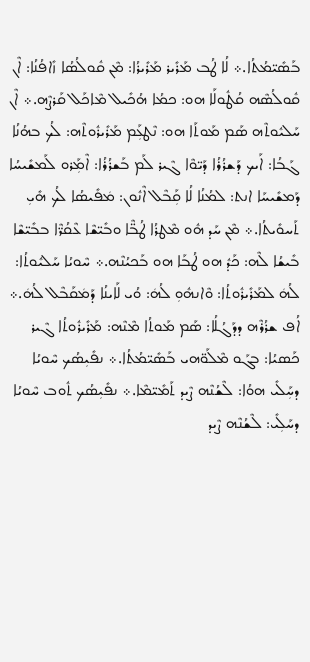ܒܰܣܺܝ̈ܡܳܬܳܐ.܀ ܠܳܐ ܛܳܒ ܡܰܪܺܝܪ ܡܰܪܺܝܪܳܐ: ܡܶܢ ܩܽܘܠܳܣܳܐ ܙܺܐܦܳܢܳܐ: ܐܶܢ ܩܽܘܠܳܣܶܗ ܩܳܛܽܘܠܰܐ ܗܘ: ܟܡܳܐ ܗܳܟܺܝܠ ܡܶܐܟܰܠ ܩܰܪܨܶܗ.܀ ܐܶܢ ܚܰܠܝܽܘܬܶܗ ܣܰܡ ܡܰܘܬܰܐ ܗܘ: ܢܶܛܥܼܰܡ ܡܰܪܺܝܪܽܘܬܶܗ: ܠܳܟ ܒܗܳܢܳܐ ܓܰܒܳܐ: ܐܰܝܟ ܕܰܫܪܳܪܳܐ ܕܰܝ̈ܘܶܐ ܓܶܝܪ ܠܰܡ ܒܰܫܪܳܪܳܐ: ܐܶܡܼܰܪܘ ܠܰܡܫܺܝܚܳܐ ܕܰܡܫܺܝܚܰܐ ܐܢܬ: ܠܡܳܢܳܐ ܠܳܐ ܩܼܰܒܶܠ ܐܶܢܽܘܢ: ܡܿܦܺܝܣܳܐ ܠܳܟ ܗܺܝܼ ܬܰܚܘܺܝܬܳܐ.܀ ܡܶܢ ܚܰܕ ܗܽܘ ܡܶܛܪܳܐ ܛܳܒ̈ܶܐ ܘܒܺܝ̈ܫܶܐ ܥܶܩܳܪ̈ܶܐ ܒܒܺܝ̈ܫܶܐ ܒܺܝܫܳܐ ܠܶܗ: ܟܰܕܽ ܗܘ ܛܳܒܰܐ ܗܘ ܒܰܟܝܳܢܶܗ.܀ ܚܶܘܝܳܐ ܚܰܠܝܽܘܬܳܐ: ܠܳܗܿ ܠܡܰܪܺܝܪܽܘܬܳܐ: ܘܶܐܢܗܽܘܼ ܠܳܗܿ: ܘܳܝ ܠܰܐܝܢܳܐ ܕܰܡܿܩܰܒܶܠ ܠܳܗܿ.܀ ܐܳܦ ܫܪܳܪܶܗ ܕܕܰܓܳܠܳܐ: ܣܰܡ ܡܰܘܬܳܐ ܡܶܢܶܗ: ܡܰܪܺܝܪܽܘܬܳܐ ܓܶܝܪ ܟܰܣܝܳܐ: ܒܓܰܘ ܡܶܠܰܘ̈ܗܝ ܒܰܣܺܝ̈ܡܳܬܳܐ.܀ ܢܦܺܝܼܣܳܟ ܚܶܘܝܳܐ ܕܚܼܰܠܺܝ ܗܘܳܐ: ܠܶܫܳܢܶܗ ܨܶܝܕ ܬܰܡܺܝ̈ܡܶܐ.܀ ܢܦܺܝܼܣܳܟ ܬܽܘܒ ܚܶܘܝܳܐ ܕܚܰܠܼܺܝ: ܠܶܫܳܢܶܗ ܨܶܝܕ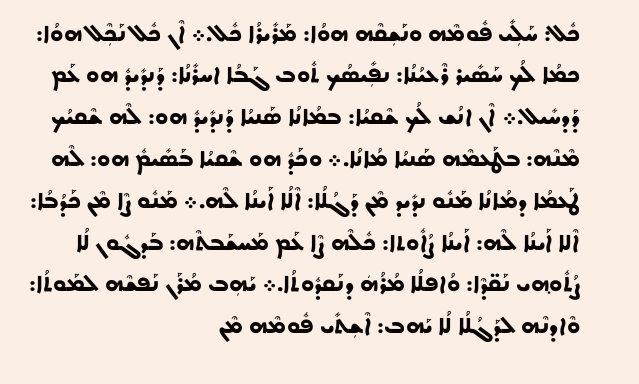ܟܽܠ: ܚܰܠܼܺܝ ܦܽܘܡܶܗ ܘܢܰܫܼܩܶܗ ܗܘܳܐ: ܡܰܪܺܝܪܳܐ ܟܽܠ.܀ ܐܶܢ ܟܽܠ ܢܰܟܼܶܠ ܗܘܳܐ: ܟܡܳܐ ܠܳܟ ܚܰܣܺܝܪ ܪܶܥܝܳܢܳܐ: ܢܦܼܺܝܣܳܟ ܬܽܘܒ ܓܰܒܳܐ ܐܚܪܺܢܳܐ: ܕܰܢܕܺܝܕܽ ܗܘ ܥܰܡ ܕܰܕܚܺܝܠ.܀ ܐܶܢ ܐܢܳܫ ܠܳܟ ܫܶܩܝܳܐ: ܒܡܳܐܢܳܐ ܣܰܢܝܳܐ ܕܰܢܕܺܝܕܽ ܗܘ: ܠܶܗ ܫܶܩܝܳܟ ܡܶܢܶܗ: ܒܛܰܥܡܶܗ ܣܰܢܝܳܐ ܡܳܐܢܳܐ.܀ ܘܟܰܕܽ ܗܘ ܫܶܩܝܳܐ ܒܰܣܺܝܡܽ ܗܘ: ܠܶܗ ܛܰܥܡܳܐ ܕܡܳܐܢܳܐ ܡܰܢܽܘ ܢܕܺܝܕ ܡܶܢ ܕܰܓܳܠܳܐ: ܐܶܠܳܐ ܐܰܝܢܳܐ ܠܶܗ.܀ ܡܰܢܽܘ ܨܶܐ ܡܶܢ ܟܰܕܳܒܳܐ: ܐܶܠܐ ܐܰܝܢܳܐ ܠܶܗ: ܐܰܝܢܳܐ ܨܳܐܽܘܬܐ: ܟܽܠܶܗ ܨܶܐ ܥܰܡ ܡܰܚܫܰܒܬܶܗ: ܒܰܕܓܽܘܢ ܠܳܐ ܨܳܬܽܘ݂ܗܝ ܢܰܩ̈ܕܶܐ: ܘܳܐܦܠܳܐ ܡܳܪܳܗܿ ܕܢܰܩܕܽܘܬܳܐ.܀ ܝܰܗܼܒ ܡܳܪܰܢ ܢܰܦܫܶܗ ܠܡܰܘܬܳܐ: ܘܶܐܕܢܶܗ ܠܕܰܓܳܠܳܐ ܠܳܐ ܝܰܗܒ: ܐܶܫܼܬܺܝ ܦܽܘܡܶܗ ܡܶܢ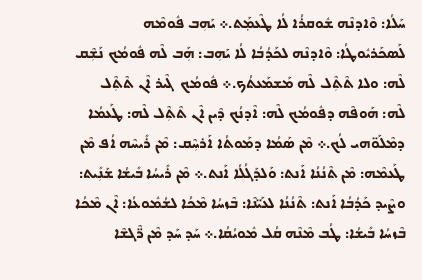ܚܰܠܳܐ: ܘܶܐܕܢܶܗ ܫܽܘܩܪܳܐ ܠܳܐ ܛܶܥܡ݂ܰܬ.܀ ܝܰܗܼܒ ܦܽܘܡܶܗ ܠܰܣܟܰܪܝܽܘܛܳܐ: ܘܶܐܕܢܶܗ ܠܟܰܕܳܒܳܐ ܠܳܐ ܝܰܗܼܒ: ܗܼܰܒ ܠܶܗ ܦܽܘܡܳܟ ܢܰܫܼܶܩ ܠܶܗ: ܘܠܐ ܬܶܬܼܶܠ ܠܶܗ ܡܰܫܡܰܥܬܳܟ.܀ ܦܽܘܡܳܟ  ܓܶܝܪ ܐܶܢ ܬܶܬܼܶܠ ܠܶܗ: ܗܰܘܦܶܗ ܕܦܽܘܡܳܟ ܠܶܗ: ܐܶܕܢܳܟ ܕܶܝܢ ܐܶܢ ܬܶܬܼܶܠ ܠܶܗ: ܛܰܥܡܳܐ ܕܡܶܠܰܘ̈ܗܝ ܠܳܟ.܀ ܡܶܢ ܣܰܡܳܐ ܕܡܰܘܬܳܐ ܐܰܪܚܼܶܩ: ܡܶܢ ܪܺܝܚܶܗ ܐܳܦ ܡܶܢ ܛܰܥܡܶܗ: ܡܶܢ ܬܶܢܳܢܳܐ ܐܰܢܬ: ܘܰܠܕܰܓܳܠܳܐ ܐܰܢܬ.܀ ܡܶܢ ܪܺܝܚܳܐ ܒܺܝܫܳܐ ܫܰܢܼܺܝܬ: ܘܨܶܝܕ ܟܰܕܳܒܳܐ ܐܰܢܬ: ܬܶܢܳܢܳܐ ܠܥܰܝ̈ܢܶܐ: ܒܶܙܚܳܐ ܡܶܟܳܐ ܠܫܳܡܽܘܥܳܐ: ܐܶܢ ܡܶܟܳܐ ܒܶܙܚܳܐ ܒܺܝܫܳܐ: ܛܳܒ ܡܶܢܶܗ ܩܳܠ ܡܽܘܝܳܩܳܐ.܀ ܚܰܕ ܚܰܕ ܡܶܢ ܪ̈ܶܓܫܶܐ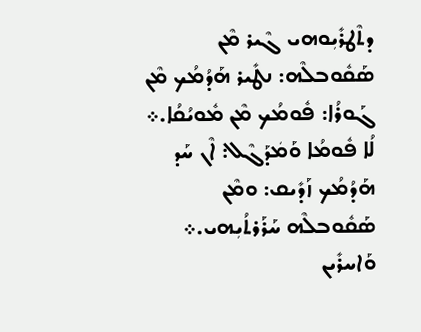ܕܬܶܛܪܺܝܼܘܗܝ ܓܶܝܪ ܡܶܢ ܣܰܩܽܘܒܠܶܗ: ܢܛܺܝܪ ܗܰܕܳܡܳܟ ܡܶܢ ܓܰܘܪܳܐ: ܦܽܘܡܳܟ ܡܶܢ ܡܽܘܝܳܩܳܐ.܀ ܠܳܐ ܦܽܘܡܳܐ ܘܰܡܿܕܰܓܶܠ: ܐܶܢ ܚܰܕ ܗܰܕܳܡܳܟ ܙܰܕܺܝܩ: ܘܡܶܢ ܣܰܩܽܘܒܠܶܗ ܚܰܪܰܪܬܳܝܼܗܝ.܀ ܘܰܐܚܪܺܝܢ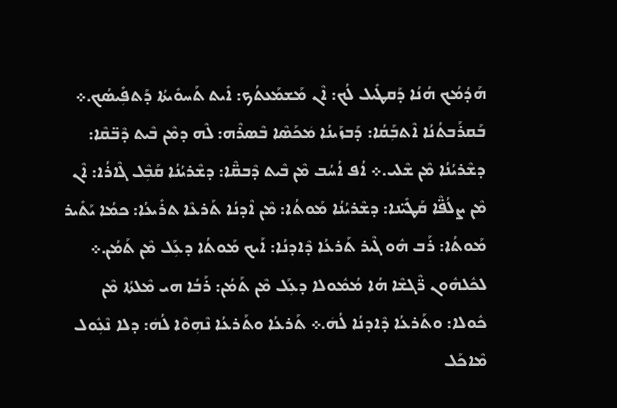ܗܰܕܳܡܳܟ ܗܳܢܳܐ ܕܰܩܛܺܝܠ ܠܳܟ: ܐܶܢ ܡܰܫܡܰܥܬܳܟ: ܐܺܝܬ ܬܰܚܘܺܝܬܳܐ ܕܰܬܦܼܺܝܣܳܟ.܀ ܒܰܩܪܰܒܬܳܢܳܐ ܐܶܬܒܼܰܩܳܐ: ܕܰܒܙܰܝܢܳܐ ܡܿܟܰܣܶܐ ܒܶܣܪܶܗ: ܠܶܗ ܕܡܶܢ ܒܶܝܬ ܕܶܒ̈ܩܶܐ: ܕܫܶܪܝܳܢܳܐ ܡܶܢ ܫܶܠܝ.܀ ܐܳܦ ܐܳܚܳܒ ܡܶܢ ܒܶܝܬ ܕܶܒܩ̈ܶܐ: ܕܫܶܪܝܳܢܳܐ ܩܰܒܼܶܠ ܓܶܐܪܳܐ: ܐܶܢ ܡܶܢ ܨܠܳܦ̈ܶܐ ܩܰܛܺܝ̈ܢܐ: ܕܫܶܪܝܳܢܳܐ ܡܰܘܬܳܐ: ܡܶܢ ܐܶܕܢܳܐ ܬܰܪܥܶܐ ܬܪܺܝܥܳܐ: ܟܡܳܐ ܝܰܬܺܝܪ ܡܰܘܬܳܐ: ܪܰܒ ܗܽܘ ܓܶܝܪ ܬܰܪܥܳܐ ܕܶܐܕܢܳܐ: ܐܰܝܟ ܡܰܘܬܳܐ ܕܥܼܰܠ ܡܶܢ ܬܰܡܳܢ.܀ ܠܟܽܠܗܽܘܢ ܪ̈ܶܓܫܶܐ ܗܳܐ ܡܳܡܽܘܠܐ ܕܥܼܰܠ ܡܶܢ ܬܰܡܳܢ: ܪܰܒܳܐ ܗܝ ܡܶܠܬܳܐ ܡܶܢ ܟܽܘܠܐ: ܘܬܰܪܥܳܐ ܕܶܐܕܢܳܐ ܠܳܗܿ.܀ ܬܰܪܥܳܐ ܘܬܰܪܥܳܐ ܢܶܗܼܘܶܐ ܠܳܗܿ: ܕܠܐ ܢܶܥܼܽܘܠ ܡܶܐܟܰܠ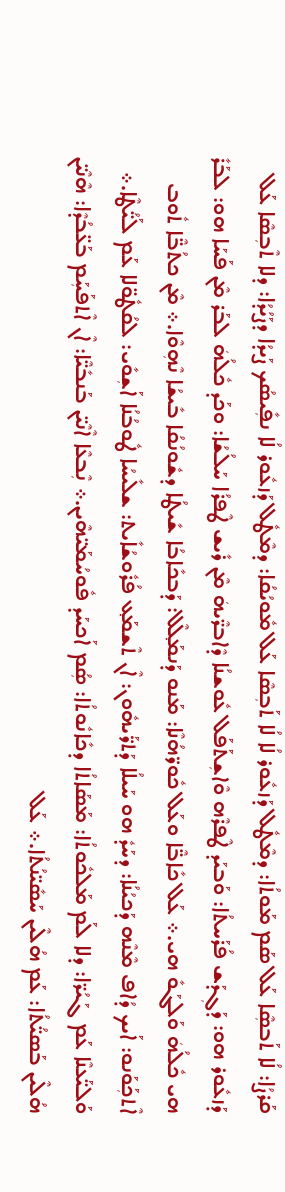ܩܰܪܨܳܐ: ܠܳܐ ܬܰܒܣܼܶܐ ܥܰܠ ܣܰܡ ܡܰܘܬܳܐ: ܕܡܶܛܽܠ ܕܰܙܥܽܘܪ ܠܳܐ ܠܳܐ ܬܰܒܼܣܶܐ ܥܰܠ ܡܽܘܝܳܩܳܐ: ܕܡܶܛܽܠ ܕܰܙܥܽܘܪ ܠܳܐ ܢܦܼܺܝܣܳܟ ܨܰܝܕܳܐ ܕܨܰܝܳܕܳܐ: ܕܠܐ ܬܶܒܼܣܶܐ ܥܰܠ ܕܰܙܥܽܘܪ ܗܘ: ܕܰܓܼܕܰܫ ܦܳܪܰܚܬܳܐ: ܘܰܒܝܰܕ ܛܶܦܪܶܗ ܘܶܐܫܼܬܰܦܰܠ ܥܽܘܫܢܳܐ ܕܶܐܒܪ̈ܶܝܗܿ ܡܶܢ ܪܺܝܫ ܛܶܦܪܳܐ ܚܰܠܳܫܳܐ: ܘܟܰܕ ܟܽܠܳܗܿ ܠܒܰܪ ܡܶܢ ܦܰܚܰܐ ܗܘ: ܠܒܰܪܺ ܗܝ ܟܽܠܳܗܿ ܘܰܠܓܰܘܺ ܗܝ.܀ ܥܰܠ ܟܺܐܒ̈ܶܐ ܘܥܰܠ ܟܽܘܪ̈ܗܳܢܶܐ: ܡܰܢܘ ܕܰܢܡ݂ܰܠܶܠ: ܕܰܒܟܺܐܒܳܐ ܫܺܝܛܳܐ ܕܫܽܘܢܳܩܳܐ ܒܺܝܫܳܐ ܢܶܗܼܘܶܐ.܀ ܡܶܢ ܟܬܳܒ̈ܶܐ ܬܽܘܒ ܐܶܬܟܼܰܘܰܢܘ: ܐܰܝܟ ܕܳܐܦ ܡܶܢܶܗ ܕܰܟܝܳܢܳܐ: ܕܚܰܕܽ ܗܘ ܚܰܝܠܳܐ ܕܰܬܪ̈ܰܝܗܽܘܢ: ܐܶܢ ܬܶܫܡ݂ܰܥ ܦܳܪܽܘܫܳܐܺܝܬ: ܫܠܺܝܚܳܐ ܛܽܘܒܳܢܳܐ ܐܰܫܼܘܺܝ: ܠܩܳܛܽܘ̈ܠܐ ܥܰܡ ܠܰܝ̈ܳܛܶܐ.܀ ܘܰܠܝ̈ܰܥܢܶܐ ܥܰܡ ܓܰܝܳܪ̈ܐ: ܕܠܐ ܠܰܡ ܡܰܠܟܽܘܬܳܐ: ܡܰܣܰܐܬܳܐ ܕܟܺܐܢܽܘܬܳܐ: ܣܼܳܡ ܐܰܟܚܰܕ ܦܽܘܚܳܡܰܝ̈ܗܶܝܢ.܀ ܢܼܶܒܥܶܐ ܐܶܢܶܝ̈ܢ ܒܰܢܒܺܝ̈ܶܐ: ܐܶܢ ܐܶܬܦܰܚܼܰܡ ܒܰܥ̈ܒܳܕܶܐ: ܗܶܢܶܝ̈ܢ ܗܳܠܶܝܢ ܒܰܣܝ̈ܳܬܳܐ: ܥܰܡ ܗܳܠܶܝܢ ܚܰܣܺܝ̈ܢܳܬܳܐ.܀ ܥܰܠ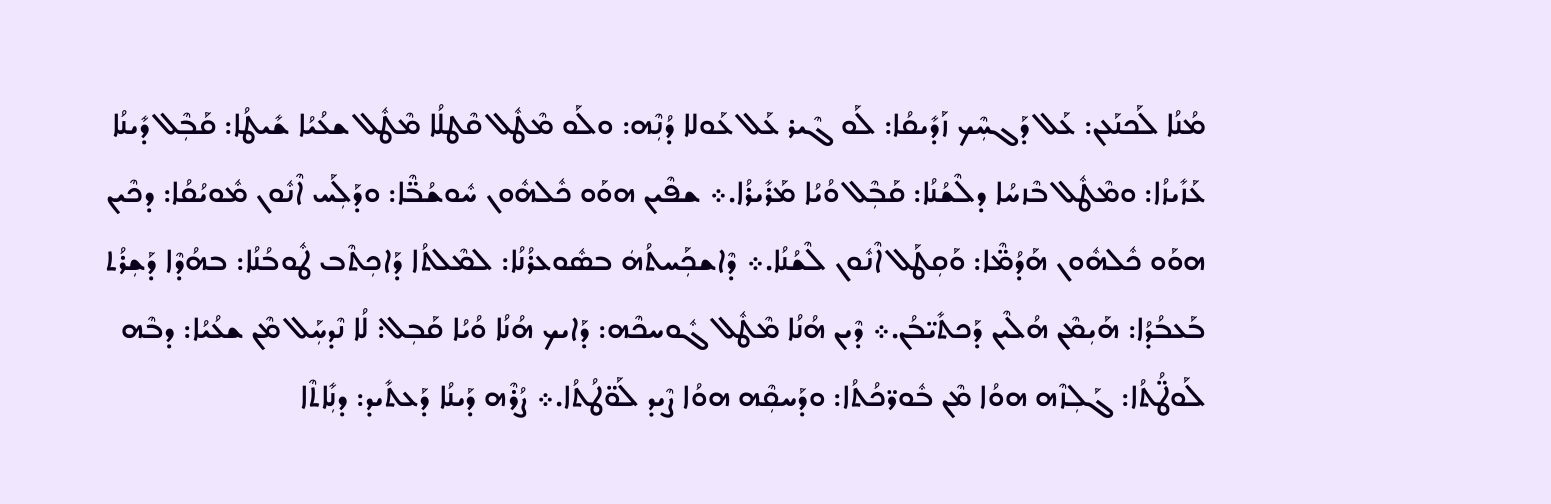ܡܳܢܳܐ ܠܰܟܢܰܥܢ: ܥܰܠ ܕܰܓܚܼܶܟ ܙܰܕܺܝܩܳܐ: ܠܰܘ ܓܶܝܪ ܥܰܠ ܥܰܘܠܐ ܕܳܢܼܶܗ: ܘܠܰܘ ܡܶܛܽܠ ܩܶܛܠܳܐ ܡܶܛܽܠ ܫܥܳܝܳܐ ܫܺܝܛܳܐ: ܩܰܒܼܶܠ ܕܺܝܢܳܐ ܥܰܙܺܝܙܳܐ: ܘܡܶܛܽܠ ܒܶܙܚܳܐ ܕܠܶܫܳܢܳܐ: ܩܰܒܼܶܠ ܘܳܝܳܐ ܡܰܪܺܝܪܳܐ.܀ ܫܦܶܝܢ ܗܘܰܘ ܟܽܠܗܽܘܢ ܚܽܘܫܳܒ̈ܶܐ: ܘܕܰܠܼܰܚ ܐܶܢܽܘܢ ܡܽܘܝܳܩܳܐ: ܕܟܶܝܢ ܗܘܰܘ ܟܽܠܗܽܘܢ ܗܰܕܳܡ̈ܶܐ: ܘܰܩܼܛܰܠ ܐܶܢܽܘܢ ܠܶܫܳܢܳܐ.܀ ܕܶܐܫܟܼܰܚܬܳܗܿ ܒܣܽܘܥܪܳܢܳܐ: ܠܡܶܠܬܳܐ ܕܰܐܟܼܬܶܒ ܛܽܘܒܳܢܳܐ: ܒܗܳܕܶܐ ܕܰܫܼܪܳܬ ܒܰܥܒܳܕܳܐ: ܗܰܝܼܡܶܢ ܗܳܠܶܝܢ ܕܰܟܬܺܝ̈ܒܳܢ.܀ ܕܶܝܢ ܗܳܢܳܐ ܡܶܛܽܠ ܓܽܘܚܟܶܗ: ܕܰܐܝܟ ܗܳܢܳܐ ܘܳܝܳܐ ܩܰܒܼܠ: ܠܳܐ ܢܶܕܚܼܰܠ ܡܶܢ ܫܥܳܝܳܐ: ܕܒܶܗ ܠܰܘܛ̈ܳܬܳܐ: ܓܰܠܼܙܶܗ ܗܘܳܐ ܡܶܢ ܒܽܘܪ̈ܟܳܬܳܐ: ܘܕܰܚܩܼܶܗ ܗܘܳܐ ܨܶܝܕ ܠܰܘ̈ܛܳܬܳܐ.܀ ܨܳܪܶܗ ܕܰܝܢܳܐ ܕܰܥܬܺܝܕ: ܕܢܼܺܐܬܶܐ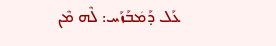ܥܰܠ ܕܰܡܿܒܰܙܰܚ: ܠܶܗ ܡܶܢ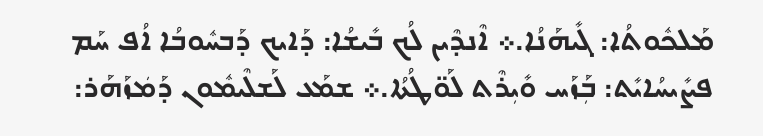ܡܰܠܟܽܘܬܳܐ: ܓܺܝܗܰܢܳܐ.܀ ܐܶܢܕܶܝܢ ܠܳܟ ܒܺܝܫܳܐ: ܕܰܐܝܟ ܕܰܒܚܽܘܒܳܐ ܐܳܦ ܚܰܡ ܦܨܺܝܚܳܐܝܺܬ: ܒܼܰܙܰܚ ܘܺܝܼܪܶܬ ܠܰܘ̈ܛܳܬܳܐ.܀ ܫܡܰܥ ܠܰܫܠܶܝܡܽܘܢ ܕܰܡܿܙܰܗܰܪ: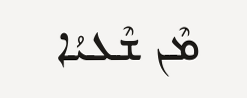ܡܶܢ ܫܶܥܝܳܐ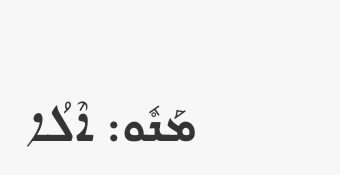ܡܰܢܽܘ: ܐܶܠܳܐ